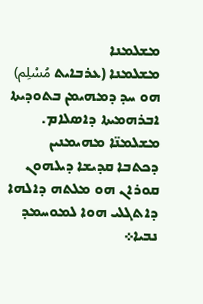ܡܫܠܡܢܐ
ܡܫܠܡܢܐ (ܥܪܒܐܝܬ مُسْلِم) ܗܘ ܚܕ ܕܡܗܝܡܢ ܒܬܘܕܝܬܐ ܐܒܪܗܡܝܬܐ ܕܐܣܠܐܡ. ܡܫܠܡܢ̈ܐ ܡܗܝܡܢܝܢ ܕܟܬܒܐ ܩܕܝܫܐ ܕܝܠܗܘܢ ܩܘܪܐܢ ܗܘ ܡܠܬܗ ܕܐܠܗܐ ܕܐܬܓܠܝ ܗܘܐ ܠܡܘܚܡܕ ܢܒܝܐ܀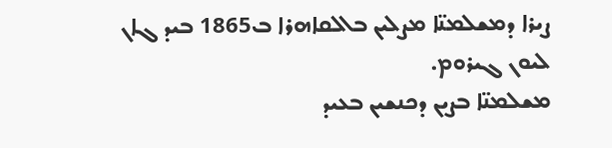ܨܝܪܐ ܕܡܫܠܡܢ̈ܐ ܡܨܠܝܢ ܒܐܠܩܐܗܪܐ ܒ1865 ܒܝܕ ܓܐܢ ܠܝܘܢ ܓܝܪܘܡ.
ܡܫܠܡܢ̈ܐ ܒܨܝܢ ܕܟܢܫܝܢ ܒܥܝܕ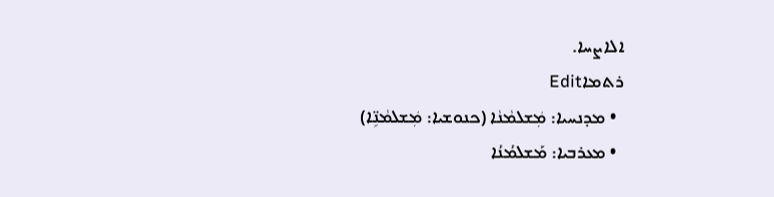ܐܠܐܨܚܐ.
ܪܬܡܐEdit
  • ܡܕܢܚܝܐ: ܡܲܫܠܡܵܢܵܐ (ܟܢܘܫܝܐ: ܡܲܫܠܡܵܢܹ̈ܐ)
  • ܡܥܪܒܝܐ: ܡܰܫܠܡܳܢܳܐ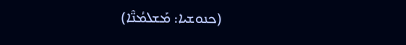(ܟܢܘܫܝܐ: ܡܰܫܠܡܳܢ̈ܶܐ)